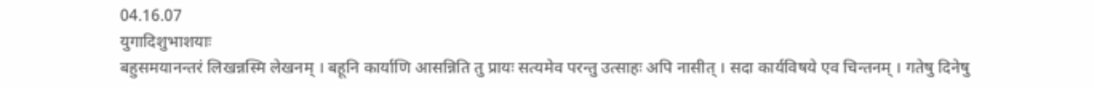04.16.07
युगादिशुभाशयाः
बहुसमयानन्तरं लिखन्नस्मि लेखनम् । बहूनि कार्याणि आसन्निति तु प्रायः सत्यमेव परन्तु उत्साहः अपि नासीत् । सदा कार्यविषये एव चिन्तनम् । गतेषु दिनेषु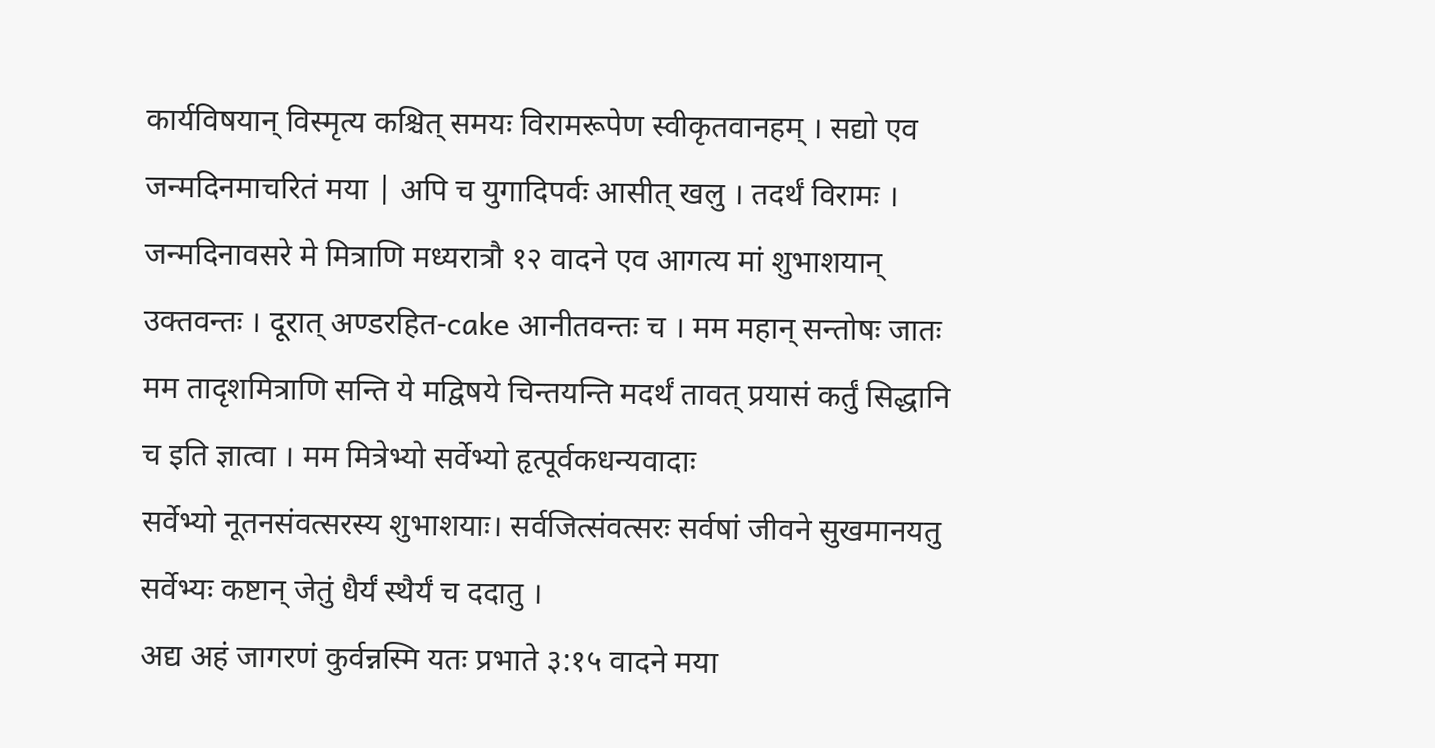कार्यविषयान् विस्मृत्य कश्चित् समयः विरामरूपेण स्वीकृतवानहम् । सद्यो एव जन्मदिनमाचरितं मया | अपि च युगादिपर्वः आसीत् खलु । तदर्थं विरामः ।
जन्मदिनावसरे मे मित्राणि मध्यरात्रौ १२ वादने एव आगत्य मां शुभाशयान् उक्तवन्तः । दूरात् अण्डरहित-cake आनीतवन्तः च । मम महान् सन्तोषः जातः मम तादृशमित्राणि सन्ति ये मद्विषये चिन्तयन्ति मदर्थं तावत् प्रयासं कर्तुं सिद्धानि च इति ज्ञात्वा । मम मित्रेभ्यो सर्वेभ्यो हृत्पूर्वकधन्यवादाः
सर्वेभ्यो नूतनसंवत्सरस्य शुभाशयाः। सर्वजित्संवत्सरः सर्वषां जीवने सुखमानयतु सर्वेभ्यः कष्टान् जेतुं धैर्यं स्थैर्यं च ददातु ।
अद्य अहं जागरणं कुर्वन्नस्मि यतः प्रभाते ३:१५ वादने मया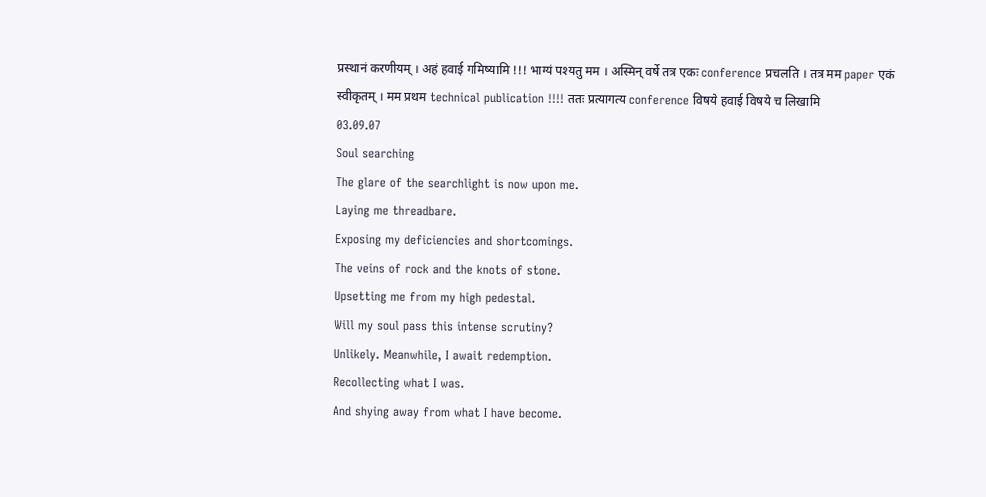प्रस्थानं करणीयम् । अहं हवाई गमिष्यामि !!! भाग्यं पश्यतु मम । अस्मिन् वर्षे तत्र एकः conference प्रचलति । तत्र मम paper एकं स्वीकृतम् । मम प्रथम technical publication !!!! ततः प्रत्यागत्य conference विषये हवाई विषये च लिखामि
03.09.07
Soul searching
The glare of the searchlight is now upon me.
Laying me threadbare.
Exposing my deficiencies and shortcomings.
The veins of rock and the knots of stone.
Upsetting me from my high pedestal.
Will my soul pass this intense scrutiny?
Unlikely. Meanwhile, I await redemption.
Recollecting what I was.
And shying away from what I have become.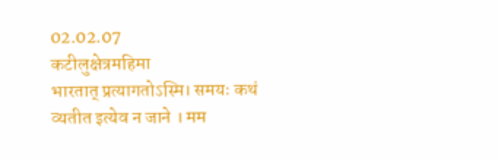02.02.07
कटीलुक्षेत्रमहिमा
भारतात् प्रत्यागतोऽस्मि। समयः कथं व्यतीत इत्येव न जाने । मम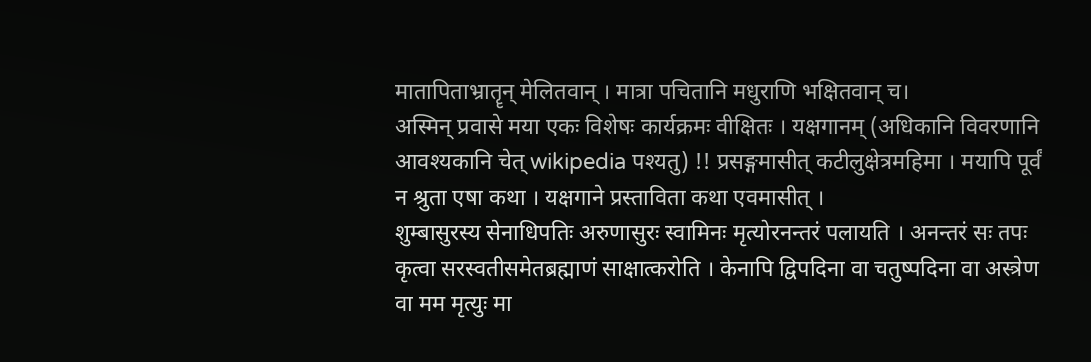मातापिताभ्रातॄन् मेलितवान् । मात्रा पचितानि मधुराणि भक्षितवान् च।
अस्मिन् प्रवासे मया एकः विशेषः कार्यक्रमः वीक्षितः । यक्षगानम् (अधिकानि विवरणानि आवश्यकानि चेत् wikipedia पश्यतु) !! प्रसङ्गमासीत् कटीलुक्षेत्रमहिमा । मयापि पूर्वं न श्रुता एषा कथा । यक्षगाने प्रस्ताविता कथा एवमासीत् ।
शुम्बासुरस्य सेनाधिपतिः अरुणासुरः स्वामिनः मृत्योरनन्तरं पलायति । अनन्तरं सः तपः कृत्वा सरस्वतीसमेतब्रह्माणं साक्षात्करोति । केनापि द्विपदिना वा चतुष्पदिना वा अस्त्रेण वा मम मृत्युः मा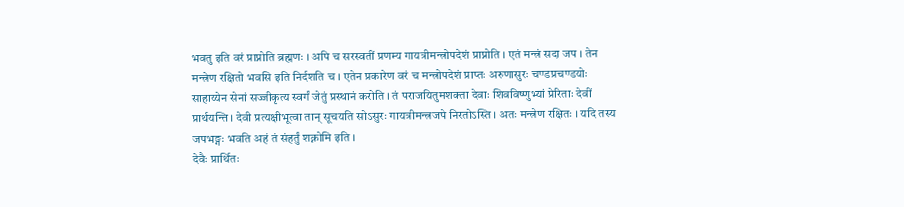भवतु इति वरं प्राप्नोति ब्रह्मणः । अपि च सरस्वतीं प्रणम्य गायत्रीमन्त्रोपदेशं प्राप्नोति । एतं मन्त्रं सदा जप । तेन मन्त्रेण रक्षितो भवसि इति निर्दशति च । एतेन प्रकारेण वरं च मन्त्रोपदेशं प्राप्तः अरुणासुरः चण्डप्रचण्डयोः साहाय्येन सेनां सज्जीकृत्य स्वर्गं जेतुं प्रस्थानं करोति । तं पराजयितुमशक्ता देवाः शिवविष्णुभ्यां प्रेरिताः देवीं प्रार्थयन्ति । देवी प्रत्यक्षीभूत्वा तान् सूचयति सोऽसुरः गायत्रीमन्त्रजपे निरतोऽस्ति । अतः मन्त्रेण रक्षितः । यदि तस्य जपभङ्गः भवति अहं तं संहर्तुं शक्नोमि इति ।
देवैः प्रार्थितः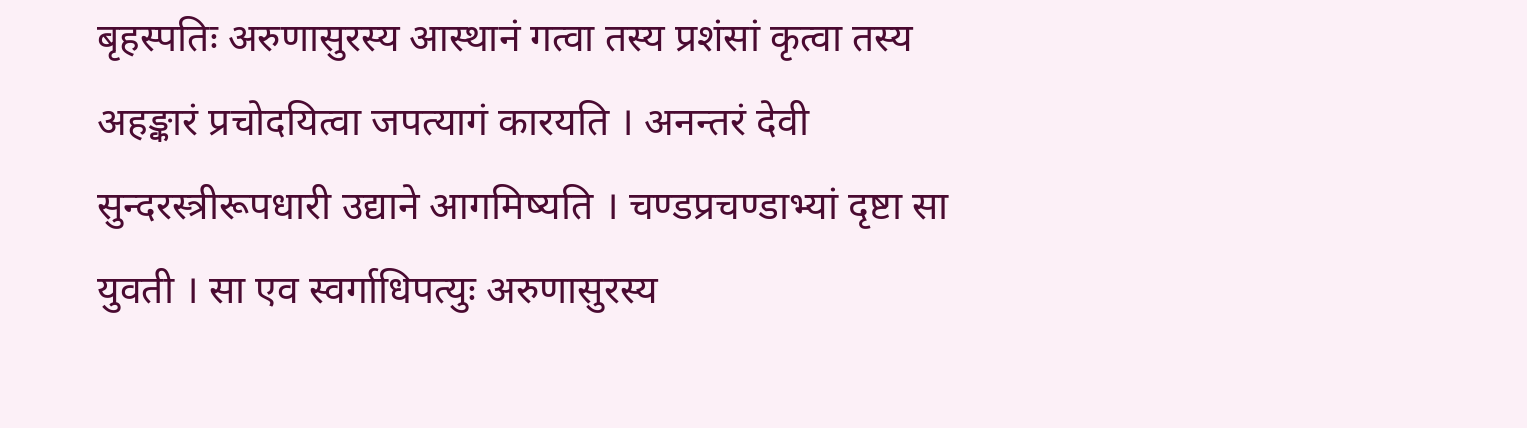बृहस्पतिः अरुणासुरस्य आस्थानं गत्वा तस्य प्रशंसां कृत्वा तस्य अहङ्कारं प्रचोदयित्वा जपत्यागं कारयति । अनन्तरं देवी सुन्दरस्त्रीरूपधारी उद्याने आगमिष्यति । चण्डप्रचण्डाभ्यां दृष्टा सा युवती । सा एव स्वर्गाधिपत्युः अरुणासुरस्य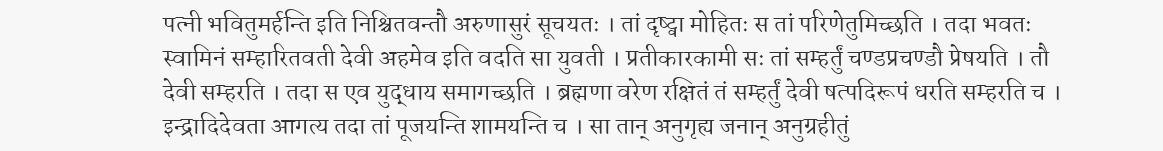पत्नी भवितुमर्हन्ति इति निश्चितवन्तौ अरुणासुरं सूचयतः । तां दृष्ट्वा मोहितः स तां परिणेतुमिच्छति । तदा भवतः स्वामिनं सम्हारितवती देवी अहमेव इति वदति सा युवती । प्रतीकारकामी सः तां सम्हर्तुं चण्डप्रचण्डौ प्रेषयति । तौ देवी सम्हरति । तदा स एव युद्धाय समागच्छति । ब्रह्मणा वरेण रक्षितं तं सम्हर्तुं देवी षत्पदिरूपं धरति सम्हरति च ।
इन्द्रादिदेवता आगत्य तदा तां पूजयन्ति शामयन्ति च । सा तान् अनुगृह्य जनान् अनुग्रहीतुं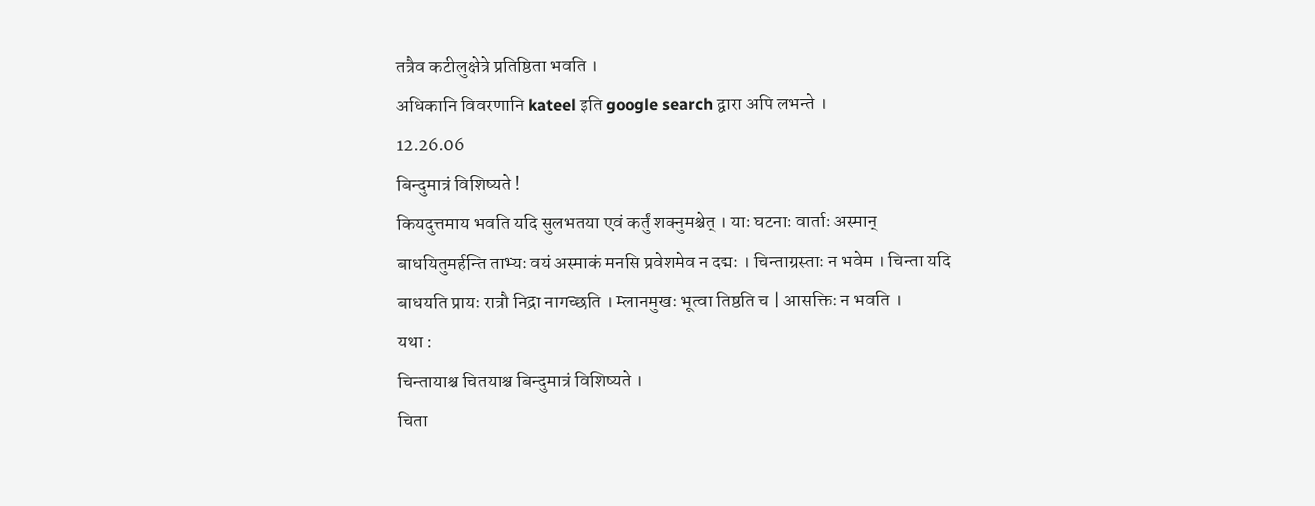तत्रैव कटीलुक्षेत्रे प्रतिष्ठिता भवति ।
अधिकानि विवरणानि kateel इति google search द्वारा अपि लभन्ते ।
12.26.06
बिन्दुमात्रं विशिष्यते !
कियदुत्तमाय भवति यदि सुलभतया एवं कर्तुं शक्नुमश्चेत् । याः घटनाः वार्ताः अस्मान् बाधयितुमर्हन्ति ताभ्यः वयं अस्माकं मनसि प्रवेशमेव न दद्मः । चिन्ताग्रस्ताः न भवेम । चिन्ता यदि बाधयति प्रायः रात्रौ निद्रा नागच्छति । म्लानमुखः भूत्वा तिष्ठति च | आसक्तिः न भवति ।
यथा :
चिन्तायाश्च चितयाश्च बिन्दुमात्रं विशिष्यते ।
चिता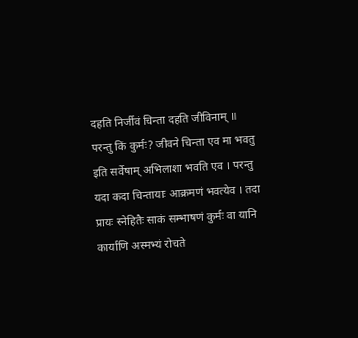दहति निर्जीवं चिन्ता दहति जीविनाम् ॥
परन्तु किं कुर्मः? जीवने चिन्ता एव मा भवतु इति सर्वेषाम् अभिलाशा भवति एव । परन्तु यदा कदा चिन्तायाः आक्रमणं भवत्येव । तदा प्रायः स्नेहितैः साकं सम्भाषणं कुर्मः वा यानि कार्याणि अस्मभ्यं रोचते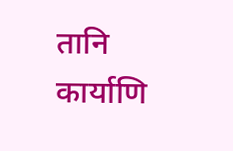तानि कार्याणि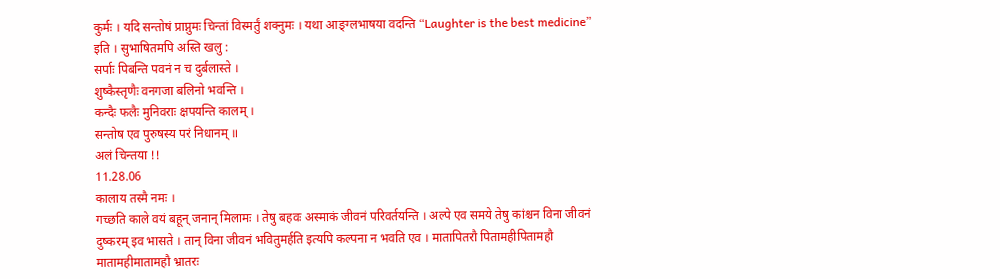कुर्मः । यदि सन्तोषं प्राप्नुमः चिन्तां विस्मर्तुं शक्नुमः । यथा आङ्ग्लभाषया वदन्ति “Laughter is the best medicine” इति । सुभाषितमपि अस्ति खलु :
सर्पाः पिबन्ति पवनं न च दुर्बलास्ते ।
शुष्कैस्तृणैः वनगजा बलिनो भवन्ति ।
कन्दैः फलैः मुनिवराः क्षपयन्ति कालम् ।
सन्तोष एव पुरुषस्य परं निधानम् ॥
अलं चिन्तया !!
11.28.06
कालाय तस्मै नमः ।
गच्छति काले वयं बहून् जनान् मिलामः । तेषु बहवः अस्माकं जीवनं परिवर्तयन्ति । अल्पे एव समये तेषु कांश्चन विना जीवनं दुष्करम् इव भासते । तान् विना जीवनं भवितुमर्हति इत्यपि कल्पना न भवति एव । मातापितरौ पितामहीपितामहौ मातामहीमातामहौ भ्रातरः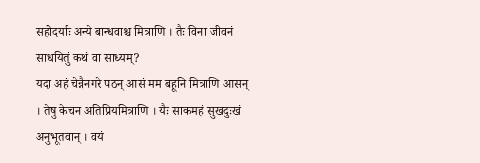सहोदर्याः अन्ये बान्धवाश्च मित्राणि । तैः विना जीवनं साधयितुं कथं वा साध्यम्?
यदा अहं चेन्नैनगरे पठन् आसं मम बहूनि मित्राणि आसन् । तेषु केचन अतिप्रियमित्राणि । यैः साकमहं सुखदुःखं अनुभूतवान् । वयं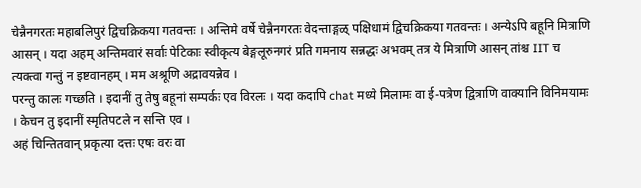चेन्नैनगरतः महाबलिपुरं द्विचक्रिकया गतवन्तः । अन्तिमे वर्षे चेन्नैनगरतः वेदन्ताङ्गळ् पक्षिधामं द्विचक्रिकया गतवन्तः । अन्येऽपि बहूनि मित्राणि आसन् । यदा अहम् अन्तिमवारं सर्वाः पेटिकाः स्वीकृत्य बेङ्गलूरुनगरं प्रति गमनाय सन्नद्धः अभवम् तत्र ये मित्राणि आसन् तांश्च IIT च त्यक्त्वा गन्तुं न इष्टवानहम् । मम अश्रूणि अद्रावयन्नेव ।
परन्तु कालः गच्छति । इदानीं तु तेषु बहूनां सम्पर्कः एव विरलः । यदा कदापि chat मध्ये मिलामः वा ई-पत्रेण द्वित्राणि वाक्यानि विनिमयामः । केचन तु इदानीं स्मृतिपटले न सन्ति एव ।
अहं चिन्तितवान् प्रकृत्या दत्तः एषः वरः वा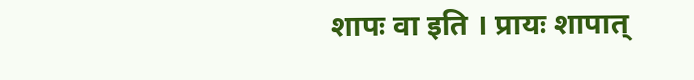शापः वा इति । प्रायः शापात्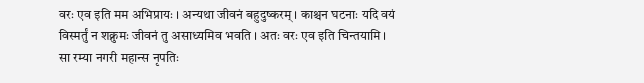वरः एव इति मम अभिप्रायः । अन्यथा जीवनं बहुदुष्करम् । काश्चन घटनाः यदि वयं विस्मर्तुं न शक्नुमः जीवनं तु असाध्यमिव भवति । अतः वरः एव इति चिन्तयामि ।
सा रम्या नगरी महान्स नृपतिः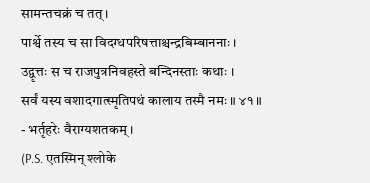सामन्तचक्रं च तत् ।
पार्श्वे तस्य च सा विदग्धपरिषत्ताश्चन्द्रबिम्बाननाः ।
उद्वृत्तः स च राजपुत्रनिवहस्ते बन्दिनस्ताः कथाः ।
सर्वं यस्य वशादगात्स्मृतिपथं कालाय तस्मै नमः ॥ ४१ ॥
- भर्तृहरेः वैराग्यशतकम् ।
(P.S. एतस्मिन् श्लोके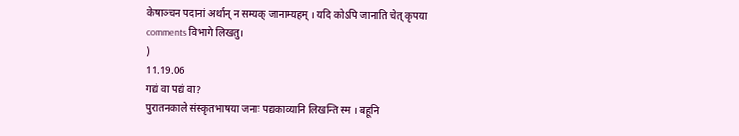केषाञ्चन पदानां अर्थान् न सम्यक् जानाम्यहम् । यदि कोऽपि जानाति चेत् कृपया comments विभागे लिखतु।
)
11.19.06
गद्यं वा पद्यं वा?
पुरातनकाले संस्कृतभाषया जनाः पद्यकाव्यानि लिखन्ति स्म । बहूनि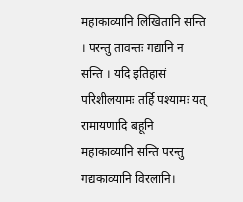महाकाव्यानि लिखितानि सन्ति । परन्तु तावन्तः गद्यानि न सन्ति । यदि इतिहासं परिशीलयामः तर्हि पश्यामः यत् रामायणादि बहूनि महाकाव्यानि सन्ति परन्तु गद्यकाव्यानि विरलानि।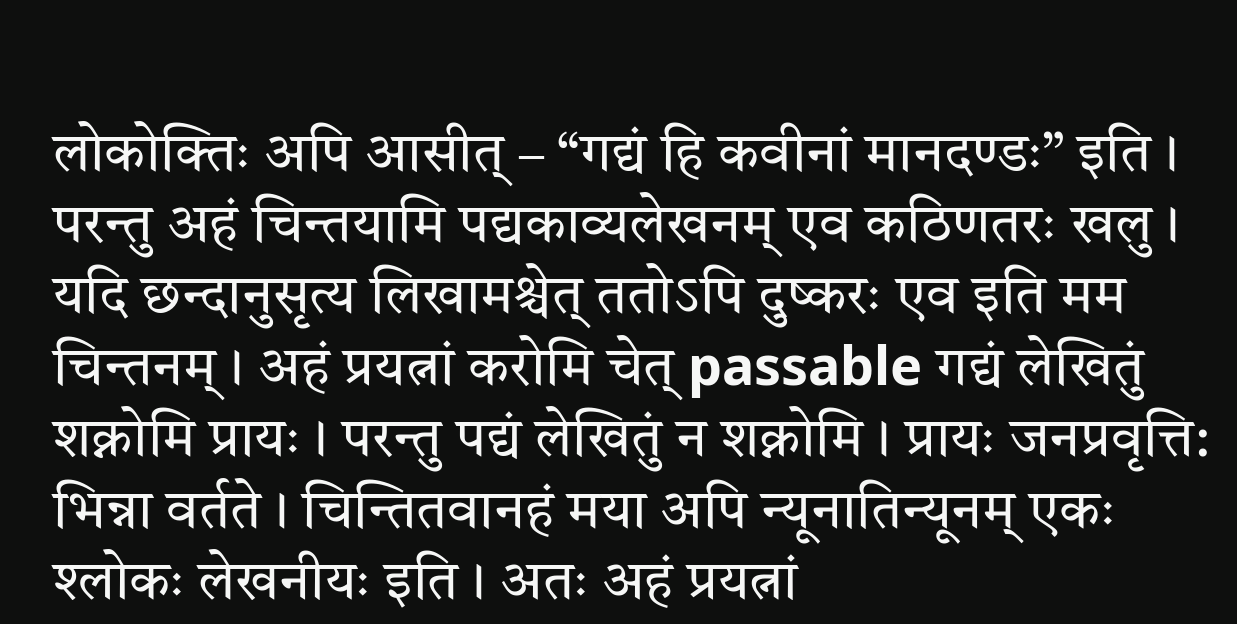लोकोक्तिः अपि आसीत् – “गद्यं हि कवीनां मानदण्डः” इति ।
परन्तु अहं चिन्तयामि पद्यकाव्यलेखनम् एव कठिणतरः खलु । यदि छन्दानुसृत्य लिखामश्चेत् ततोऽपि दुष्करः एव इति मम चिन्तनम् । अहं प्रयत्नां करोमि चेत् passable गद्यं लेखितुं शक्नोमि प्रायः । परन्तु पद्यं लेखितुं न शक्नोमि । प्रायः जनप्रवृत्ति: भिन्ना वर्तते । चिन्तितवानहं मया अपि न्यूनातिन्यूनम् एकः श्लोकः लेखनीयः इति । अतः अहं प्रयत्नां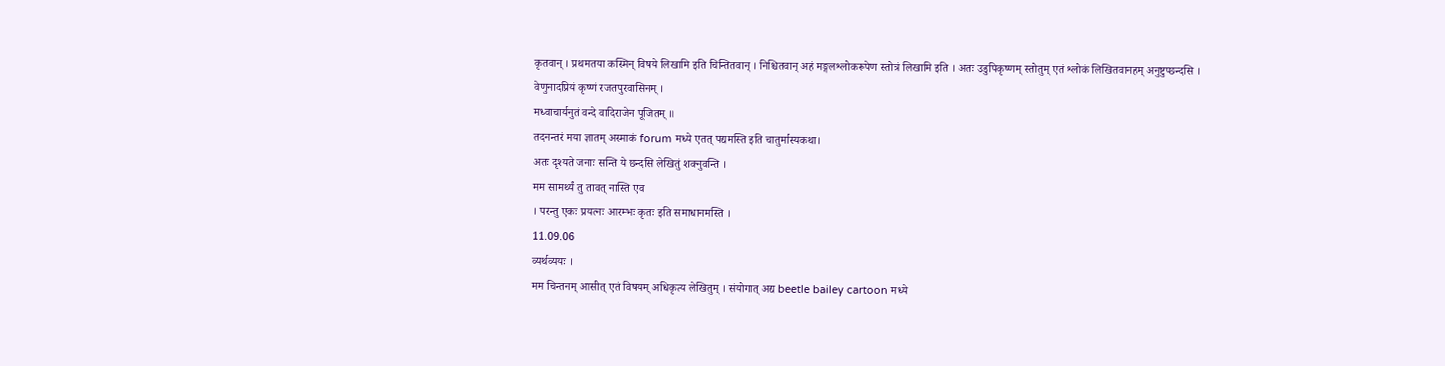कृतवान् । प्रथमतया कस्मिन् विषये लिखामि इति चिन्तितवान् । निश्चितवान् अहं मङ्गलश्लोकरूपेण स्तोत्रं लिखामि इति । अतः उडुपिकृष्णम् स्तोतुम् एतं श्लोकं लिखितवानहम् अनुष्टुप्छन्दसि ।
वेणुनादप्रियं कृष्णं रजतपुरवासिनम् ।
मध्वाचार्यनुतं वन्दे वादिराजेन पूजितम् ॥
तदनन्तरं मया ज्ञातम् अस्माकं forum मध्ये एतत् पद्यमस्ति इति चातुर्मास्यकथा।
अतः दृश्यते जनाः सन्ति ये छन्दसि लेखितुं शक्नुवन्ति ।
मम सामर्थ्यं तु तावत् नास्ति एव
। परन्तु एकः प्रयत्नः आरम्भः कृतः इति समाधानमस्ति ।
11.09.06
व्यर्थव्ययः ।
मम चिन्तनम् आसीत् एतं विषयम् अधिकृत्य लेखितुम् । संयोगात् अद्य beetle bailey cartoon मध्ये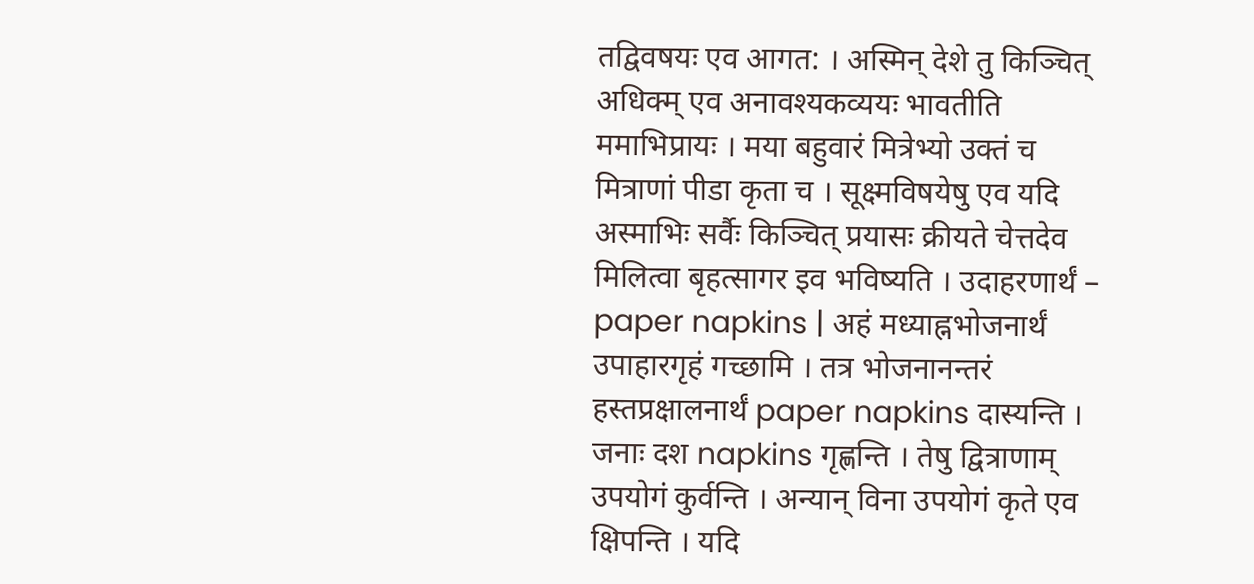तद्विवषयः एव आगत: । अस्मिन् देशे तु किञ्चित् अधिक्म् एव अनावश्यकव्ययः भावतीति ममाभिप्रायः । मया बहुवारं मित्रेभ्यो उक्तं च मित्राणां पीडा कृता च । सूक्ष्मविषयेषु एव यदि अस्माभिः सर्वैः किञ्चित् प्रयासः क्रीयते चेत्तदेव मिलित्वा बृहत्सागर इव भविष्यति । उदाहरणार्थं – paper napkins | अहं मध्याह्नभोजनार्थं उपाहारगृहं गच्छामि । तत्र भोजनानन्तरं हस्तप्रक्षालनार्थं paper napkins दास्यन्ति । जनाः दश napkins गृह्णन्ति । तेषु द्वित्राणाम् उपयोगं कुर्वन्ति । अन्यान् विना उपयोगं कृते एव क्षिपन्ति । यदि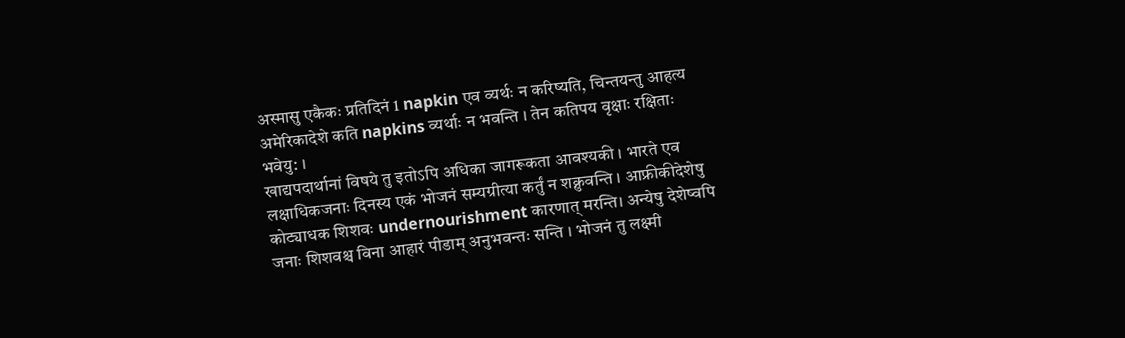अस्मासु एकैकः प्रतिदिनं 1 napkin एव व्यर्थः न करिष्यति, चिन्तयन्तु आहत्य अमेरिकादेशे कति napkins व्यर्थाः न भवन्ति । तेन कतिपय वृक्षाः रक्षिताः भवेयु: ।
खाद्यपदार्थानां विषये तु इतोऽपि अधिका जागरूकता आवश्यकी । भारते एव लक्षाधिकजनाः दिनस्य एकं भोजनं सम्यग्रीत्या कर्तुं न शक्नुवन्ति । आफ्रीकीदेशेषु कोट्याधक शिशवः undernourishment कारणात् मरन्ति। अन्येषु देशेष्वपि जनाः शिशवश्च विना आहारं पीडाम् अनुभवन्तः सन्ति । भोजनं तु लक्ष्मी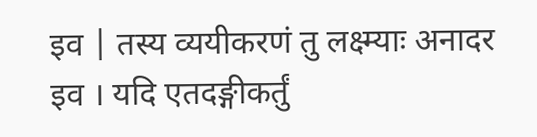इव | तस्य व्ययीकरणं तु लक्ष्म्याः अनादर इव । यदि एतदङ्गीकर्तुं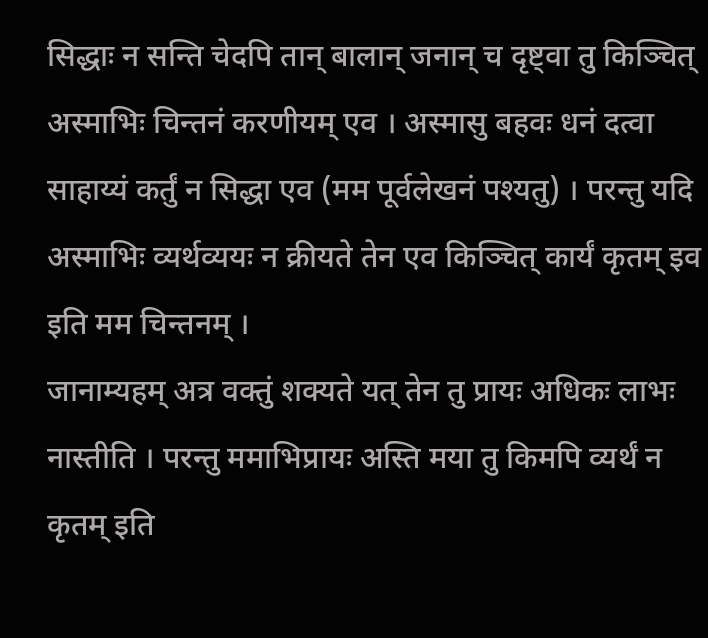सिद्धाः न सन्ति चेदपि तान् बालान् जनान् च दृष्ट्वा तु किञ्चित् अस्माभिः चिन्तनं करणीयम् एव । अस्मासु बहवः धनं दत्वा साहाय्यं कर्तुं न सिद्धा एव (मम पूर्वलेखनं पश्यतु) । परन्तु यदि अस्माभिः व्यर्थव्ययः न क्रीयते तेन एव किञ्चित् कार्यं कृतम् इव इति मम चिन्तनम् ।
जानाम्यहम् अत्र वक्तुं शक्यते यत् तेन तु प्रायः अधिकः लाभः नास्तीति । परन्तु ममाभिप्रायः अस्ति मया तु किमपि व्यर्थं न कृतम् इति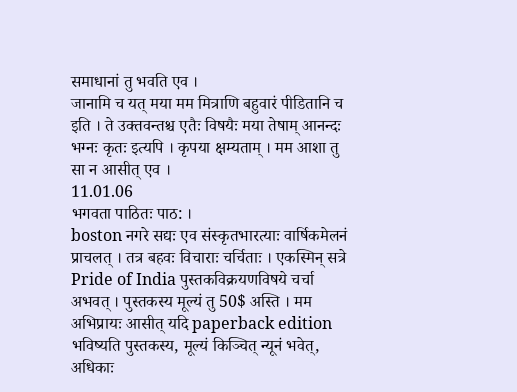समाधानां तु भवति एव ।
जानामि च यत् मया मम मित्राणि बहुवारं पीडितानि च इति । ते उक्तवन्तश्च एतैः विषयैः मया तेषाम् आनन्दः भग्नः कृतः इत्यपि । कृपया क्षम्यताम् । मम आशा तु सा न आसीत् एव ।
11.01.06
भगवता पाठितः पाठ: ।
boston नगरे सद्यः एव संस्कृतभारत्याः वार्षिकमेलनं प्राचलत् । तत्र बहवः विचाराः चर्चिताः । एकस्मिन् सत्रे Pride of India पुस्तकविक्रयणविषये चर्चा अभवत् । पुस्तकस्य मूल्यं तु 50$ अस्ति । मम अभिप्रायः आसीत् यदि paperback edition भविष्यति पुस्तकस्य, मूल्यं किञ्चित् न्यूनं भवेत्, अधिकाः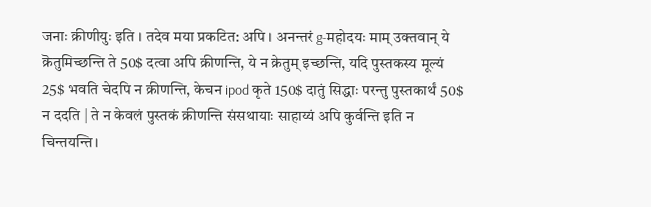जनाः क्रीणीयुः इति । तदेव मया प्रकटित: अपि । अनन्तरं g-महोदयः माम् उक्तवान् ये क्रॆतुमिच्छन्ति ते 50$ दत्वा अपि क्रीणन्ति, ये न क्रेतुम् इच्छन्ति, यदि पुस्तकस्य मूल्यं 25$ भवति चेदपि न क्रीणन्ति, केचन ipod कृते 150$ दातुं सिद्धाः परन्तु पुस्तकार्थं 50$ न ददति | ते न केवलं पुस्तकं क्रीणन्ति संसथायाः साहाय्यं अपि कुर्वन्ति इति न चिन्तयन्ति।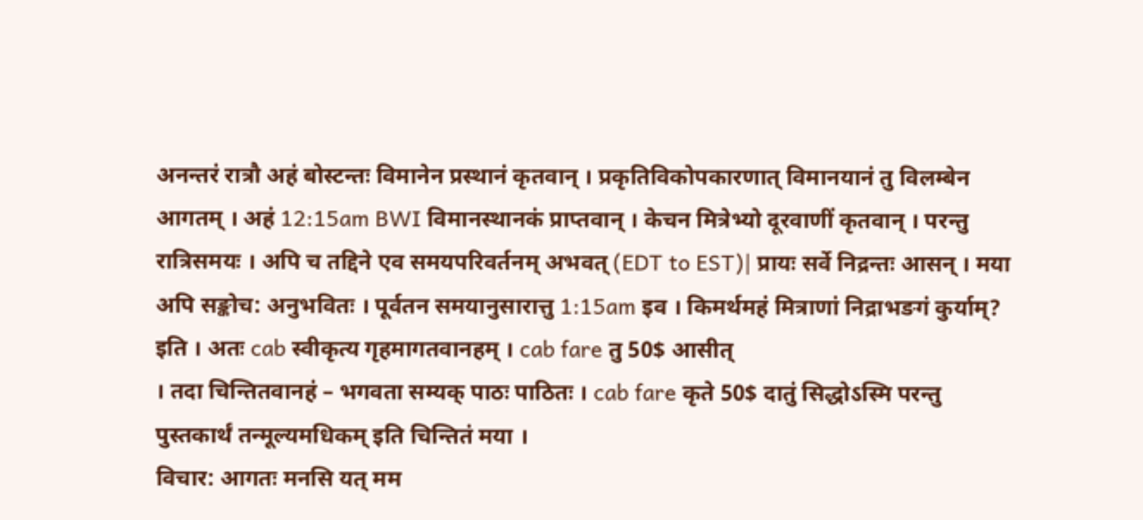अनन्तरं रात्रौ अहं बोस्टन्तः विमानेन प्रस्थानं कृतवान् । प्रकृतिविकोपकारणात् विमानयानं तु विलम्बेन आगतम् । अहं 12:15am BWI विमानस्थानकं प्राप्तवान् । केचन मित्रेभ्यो दूरवाणीं कृतवान् । परन्तु रात्रिसमयः । अपि च तद्दिने एव समयपरिवर्तनम् अभवत् (EDT to EST)| प्रायः सर्वे निद्रन्तः आसन् । मया अपि सङ्कोच: अनुभवितः । पूर्वतन समयानुसारात्तु 1:15am इव । किमर्थमहं मित्राणां निद्राभङगं कुर्याम्? इति । अतः cab स्वीकृत्य गृहमागतवानहम् । cab fare तु 50$ आसीत्
। तदा चिन्तितवानहं – भगवता सम्यक् पाठः पाठितः । cab fare कृते 50$ दातुं सिद्धोऽस्मि परन्तु पुस्तकार्थं तन्मूल्यमधिकम् इति चिन्तितं मया ।
विचार: आगतः मनसि यत् मम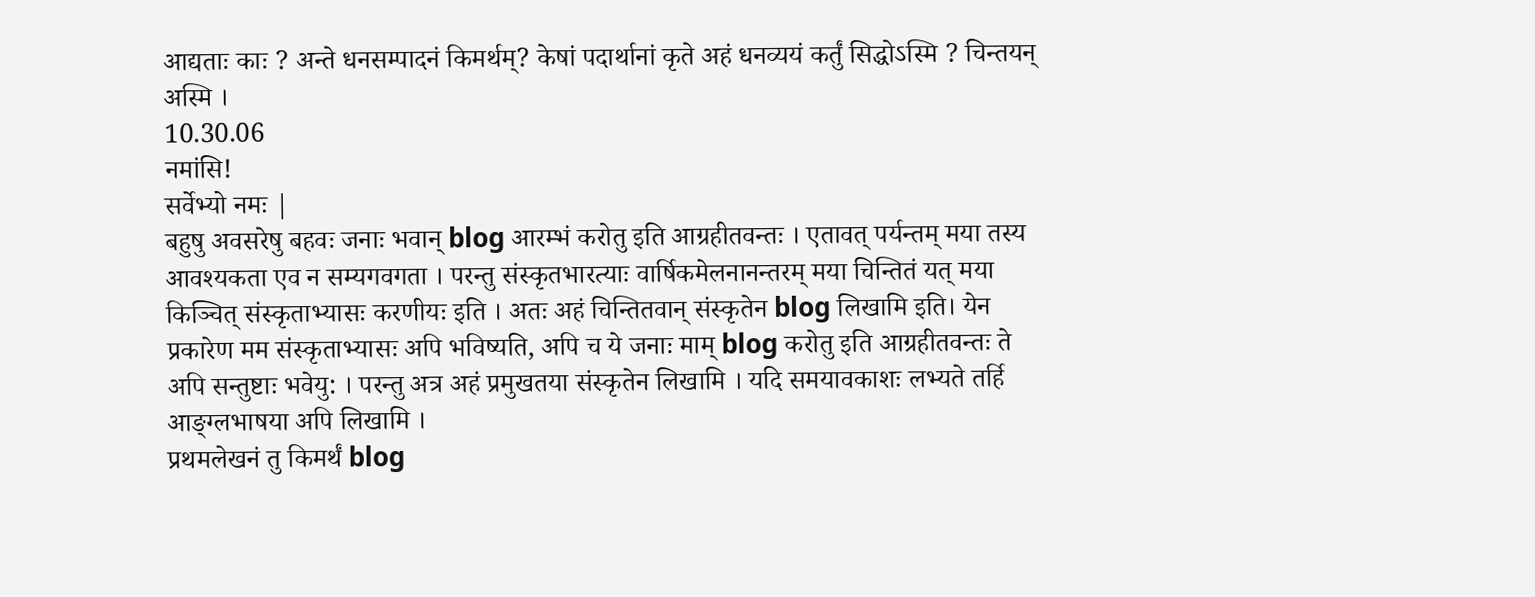आद्यताः काः ? अन्ते धनसम्पादनं किमर्थम्? केषां पदार्थानां कृते अहं धनव्ययं कर्तुं सिद्धोऽस्मि ? चिन्तयन् अस्मि ।
10.30.06
नमांसि!
सर्वेभ्यो नमः |
बहुषु अवसरेषु बहवः जनाः भवान् blog आरम्भं करोतु इति आग्रहीतवन्तः । एतावत् पर्यन्तम् मया तस्य आवश्यकता एव न सम्यगवगता । परन्तु संस्कृतभारत्याः वार्षिकमेलनानन्तरम् मया चिन्तितं यत् मया किञ्चित् संस्कृताभ्यासः करणीयः इति । अतः अहं चिन्तितवान् संस्कृतेन blog लिखामि इति। येन प्रकारेण मम संस्कृताभ्यासः अपि भविष्यति, अपि च ये जनाः माम् blog करोतु इति आग्रहीतवन्तः ते अपि सन्तुष्टाः भवेयु: । परन्तु अत्र अहं प्रमुखतया संस्कृतेन लिखामि । यदि समयावकाशः लभ्यते तर्हि आङ्ग्लभाषया अपि लिखामि ।
प्रथमलेखनं तु किमर्थं blog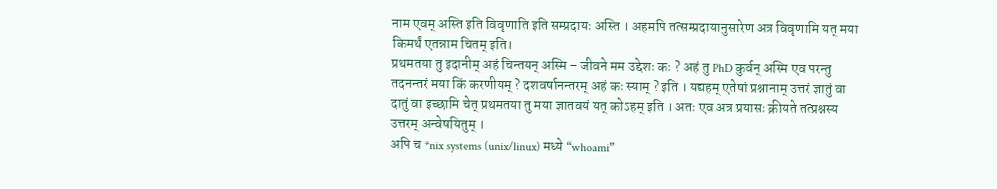नाम एवम् अस्ति इति विवृणाति इति सम्प्रदायः अस्ति । अहमपि तत्सम्प्रदायानुसारेण अत्र विवृणामि यत् मया किमर्थं एतन्नाम चितम् इति।
प्रथमतया तु इदानीम् अहं चिन्तयन् अस्मि – जीवने मम उद्देशः कः ? अहं तु PhD कुर्वन् अस्मि एव परन्तु तदनन्तरं मया किं करणीयम् ? दशवर्षानन्तरम् अहं कः स्याम् ? इति । यद्यहम् एतेषां प्रश्नानाम् उत्तरं ज्ञातुं वा दातुं वा इच्छामि चेत् प्रथमतया तु मया ज्ञातवयं यत् कोऽहम् इति । अतः एव अत्र प्रयासः क्रीयते तत्प्रश्नस्य उत्तरम् अन्वेषयितुम् ।
अपि च *nix systems (unix/linux) मध्ये “whoami”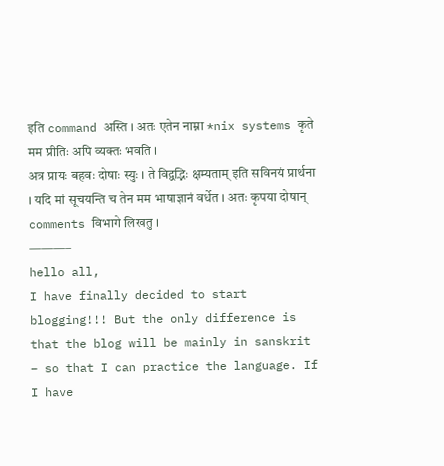इति command अस्ति । अतः एतेन नाम्ना *nix systems कृते मम प्रीतिः अपि व्यक्तः भवति ।
अत्र प्रायः बहवः दोषाः स्युः । ते विद्वद्भिः क्षम्यताम् इति सविनयं प्रार्थना । यदि मां सूचयन्ति च तेन मम भाषाज्ञानं वर्धेत । अतः कृपया दोषान् comments विभागे लिखतु ।
———–
hello all,
I have finally decided to start blogging!!! But the only difference is that the blog will be mainly in sanskrit – so that I can practice the language. If I have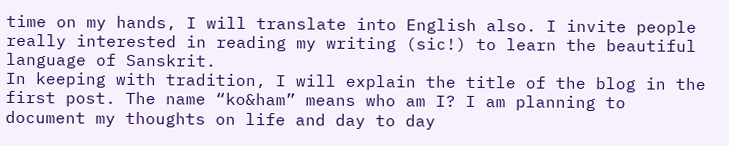time on my hands, I will translate into English also. I invite people really interested in reading my writing (sic!) to learn the beautiful language of Sanskrit.
In keeping with tradition, I will explain the title of the blog in the first post. The name “ko&ham” means who am I? I am planning to document my thoughts on life and day to day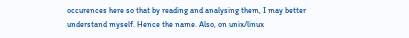occurences here so that by reading and analysing them, I may better understand myself. Hence the name. Also, on unix/linux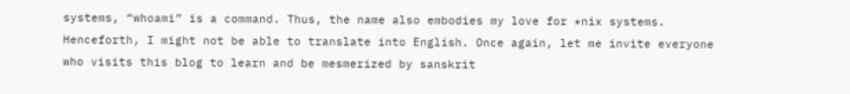systems, “whoami” is a command. Thus, the name also embodies my love for *nix systems.
Henceforth, I might not be able to translate into English. Once again, let me invite everyone who visits this blog to learn and be mesmerized by sanskrit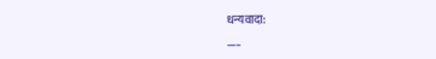धन्यवादा:
___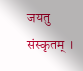जयतु संस्कृतम् ।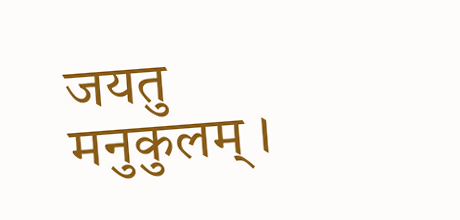जयतु मनुकुलम् ।